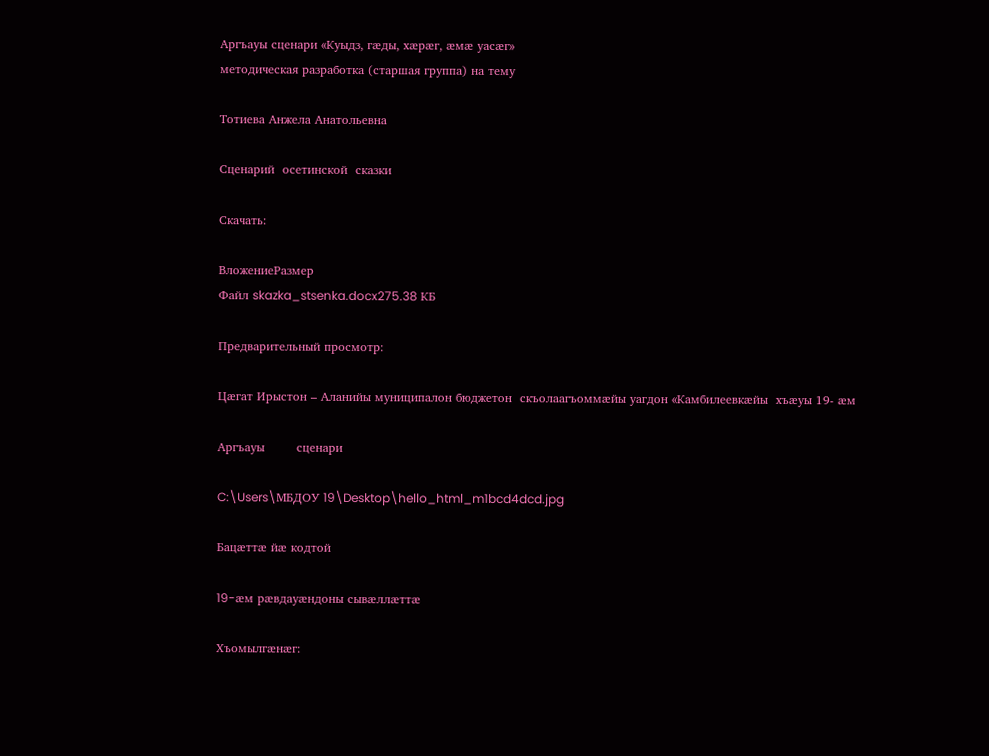Аргъауы сценари «Куыдз, гæды, хæрæг, æмæ уасæг»
методическая разработка (старшая группа) на тему

Тотиева Анжела Анатольевна

Сценарий  осетинской  сказки

Скачать:

ВложениеРазмер
Файл skazka_stsenka.docx275.38 КБ

Предварительный просмотр:

Цæгат Ирыстон – Аланийы муниципалон бюджетон  скъолаагъоммæйы уагдон «Камбилеевкæйы  хъæуы 19- æм

Аргъауы        сценари

C:\Users\МБДОУ 19\Desktop\hello_html_m1bcd4dcd.jpg

Бацæттæ йæ кодтой

19-æм рæвдауæндоны сывæллæттæ

Хъомылгæнæг: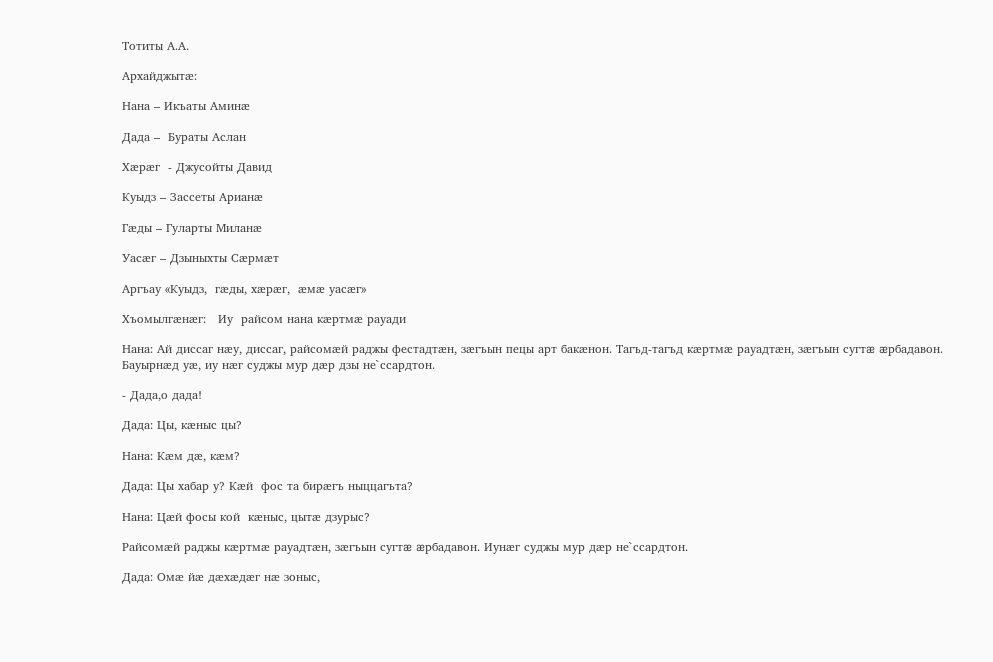Тотиты А.А.

Архайджытæ:

Нана – Икъаты Аминæ

Дада –  Бураты Аслан

Хæрæг  - Джусойты Давид

Куыдз – Зассеты Арианæ

Гæды – Гуларты Миланæ

Уасæг – Дзыныхты Сæрмæт

Аргъау «Куыдз,  гæды, хæрæг,  æмæ уасæг»

Хъомылгæнæг:   Иу  райсом нана кæртмæ рауади

Нана: Ай диссаг нæу, диссаг, райсомæй раджы фестадтæн, зæгъын пецы арт бакæнон. Тагъд-тагъд кæртмæ рауадтæн, зæгъын сугтæ æрбадавон. Бауырнæд уæ, иу нæг суджы мур дæр дзы не`ссардтон.

- Дада,о дада!

Дада: Цы, кæныс цы?

Нана: Кæм дæ, кæм?

Дада: Цы хабар у? Кæй  фос та бирæгъ ныццагъта?

Нана: Цæй фосы кой  кæныс, цытæ дзурыс?

Райсомæй раджы кæртмæ рауадтæн, зæгъын сугтæ æрбадавон. Иунæг суджы мур дæр не`ссардтон.

Дада: Омæ йæ дæхæдæг нæ зоныс,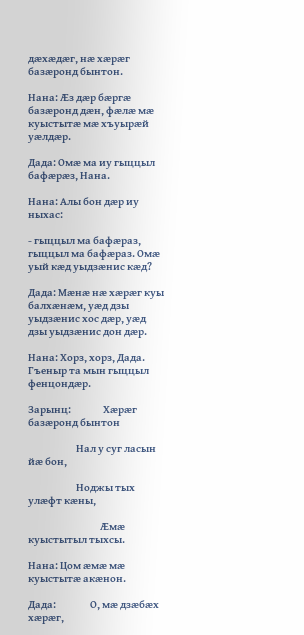дæхæдæг, нæ хæрæг базæронд бынтон.

Нана: Æз дæр бæргæ базæронд дæн, фæлæ мæ куыстытæ мæ хъуырæй уæлдæр.

Дада: Омæ ма иу гыццыл бафæрæз, Нана.

Нана: Алы бон дæр иу ныхас:

- гыццыл ма бафæраз, гыццыл ма бафæраз. Омæ уый кæд уыдзæнис кæд?

Дада: Мæнæ нæ хæрæг куы балхæнæм, уæд дзы уыдзæнис хос дæр, уæд дзы уыдзæнис дон дæр.

Нана: Хорз, хорз, Дада. Гъеныр та мын гыццыл фенцондæр.

Зарынц:                Хæрæг базæронд бынтон

                        Нал у суг ласын йæ бон,

                        Ноджы тых улæфт кæны,

                        Æмæ куыстытыл тыхсы.

Нана: Цом æмæ мæ куыстытæ акæнон.

Дада:                 О, мæ дзæбæх хæрæг,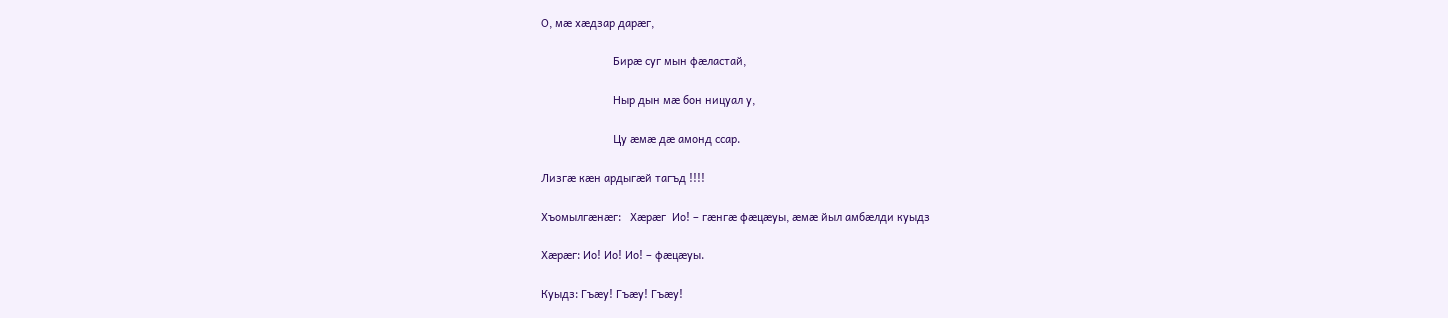О, мæ хæдзар дарæг,

                        Бирæ суг мын фæластай,

                        Ныр дын мæ бон ницуал у,

                        Цу æмæ дæ амонд ссар.

Лизгæ кæн ардыгæй тагъд !!!!

Хъомылгæнæг:   Хæрæг  Ио! – гæнгæ фæцæуы, æмæ йыл амбæлди куыдз

Хæрæг: Ио! Ио! Ио! – фæцæуы.

Куыдз: Гъæу! Гъæу! Гъæу!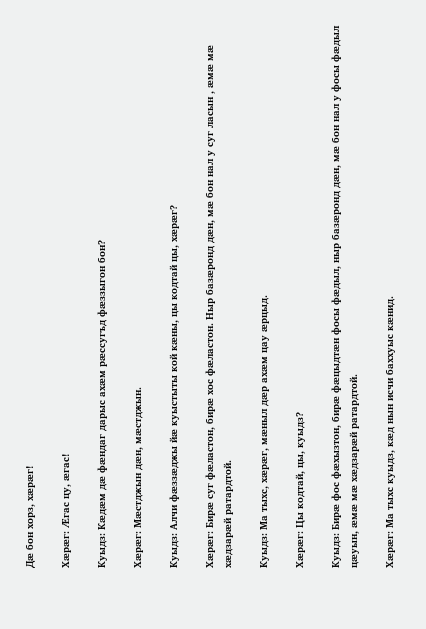Дæ бон хорз, хæрæг!

Хæрæг: Æгас цу, æгас!

Куыдз: Кæдæм дæ фæндаг дарыс ахæм рæссугъд фæззыгон бон?

Хæрæг: Мæстджын дæн, мæстджын.

Куыдз: Алчи фæззæджы йæ куыстыты кой кæны, цы кодтай цы, хæрæг?

Хæрæг: Бирæ суг фæластон, бирæ хос фæластон. Ныр базæронд дæн, мæ бон нал у суг ласын , æмæ мæ хæдзарæй ратардтой.

Куыдз: Ма тыхс, хæрæг, мæныл дæр ахæм цау æрцыд.

Хæрæг: Цы кодтай, цы, куыдз?

Куыдз: Бирæ фос фæхызтон, бирæ фæцыдтæн фосы фæдыл, ныр базæронд дæн, мæ бон нал у фосы фæдыл цæуын, æмæ мæ хæдзарæй ратардтой.

Хæрæг: Ма тыхс куыдз, кæд нын исчи баххуыс кæнид.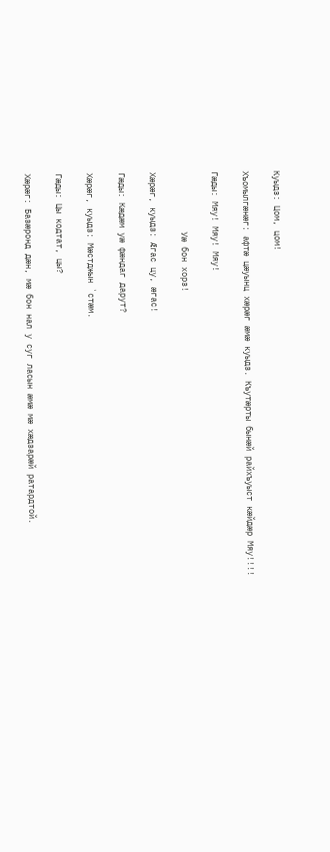Куыдз: Цом, цом!

Хъомылгæнæг: афтæ цæуынц хæрæг æмæ куыдз. Къутæрты бынæй райхъуыст кæйдæр Мяу!!!!

Гæды: Мяу! Мяу! Мяу!

            Уæ бон хорз!

Хæрæг, куыдз: Æгас цу, æгас!

Гæды: Кæдæм уæ фæндаг дарут?

Хæрæг, куыдз: Мæстджын `стæм.

Гæды: Цы кодтат, цы?

Хæрæг: Базæронд дæн, мæ бон нал у суг ласын æмæ мæ хæдзарæй ратардтой.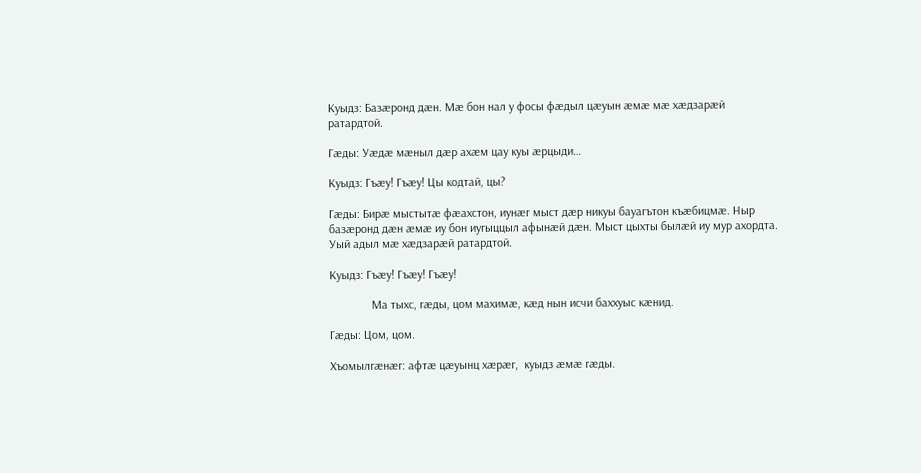Куыдз: Базæронд дæн. Мæ бон нал у фосы фæдыл цæуын æмæ мæ хæдзарæй ратардтой.

Гæды: Уæдæ мæныл дæр ахæм цау куы æрцыди…

Куыдз: Гъæу! Гъæу! Цы кодтай, цы?

Гæды: Бирæ мыстытæ фæахстон, иунæг мыст дæр никуы бауагътон къæбицмæ. Ныр базæронд дæн æмæ иу бон иугыццыл афынæй дæн. Мыст цыхты былæй иу мур ахордта. Уый адыл мæ хæдзарæй ратардтой.

Куыдз: Гъæу! Гъæу! Гъæу!

              Ма тыхс, гæды, цом махимæ, кæд нын исчи баххуыс кæнид.

Гæды: Цом, цом.

Хъомылгæнæг: афтæ цæуынц хæрæг,  куыдз æмæ гæды.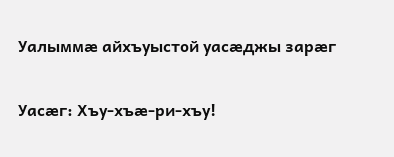Уалыммæ айхъуыстой уасæджы зарæг

Уасæг: Хъу-хъæ-ри-хъу!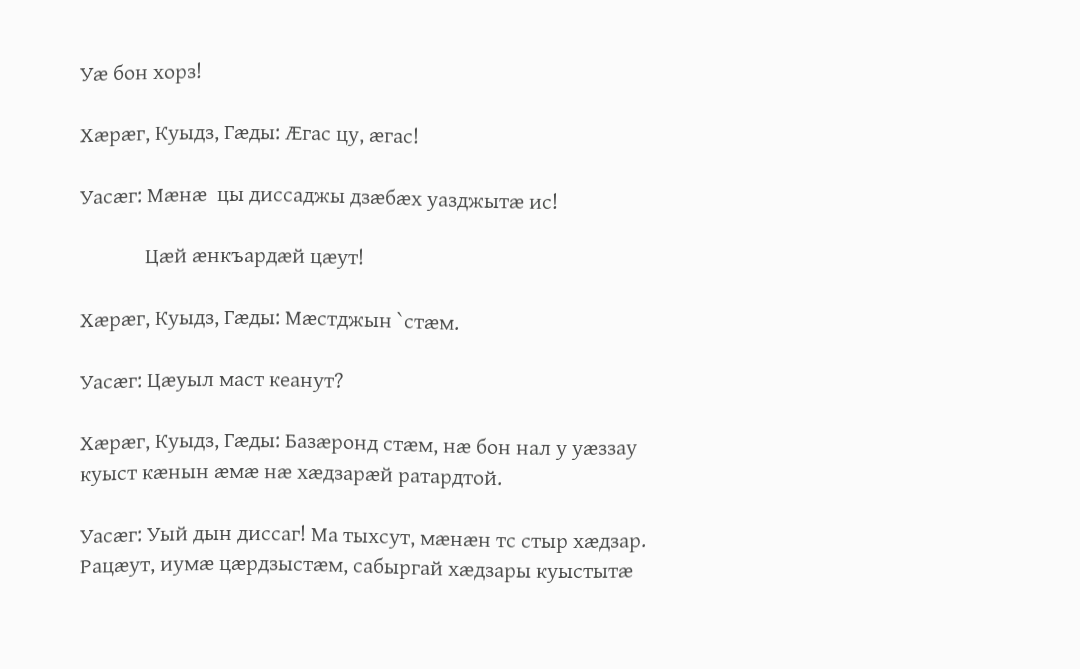Уæ бон хорз!

Хæрæг, Куыдз, Гæды: Æгас цу, æгас!

Уасæг: Мæнæ  цы диссаджы дзæбæх уазджытæ ис!

             Цæй æнкъардæй цæут!

Хæрæг, Куыдз, Гæды: Мæстджын `стæм.

Уасæг: Цæуыл маст кеанут?

Хæрæг, Куыдз, Гæды: Базæронд стæм, нæ бон нал у уæззау куыст кæнын æмæ нæ хæдзарæй ратардтой.

Уасæг: Уый дын диссаг! Ма тыхсут, мæнæн тс стыр хæдзар. Рацæут, иумæ цæрдзыстæм, сабыргай хæдзары куыстытæ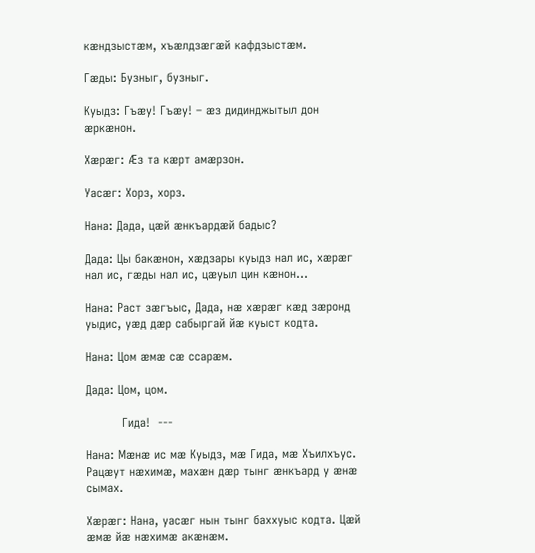кæндзыстæм, хъæлдзæгæй кафдзыстæм.

Гæды: Бузныг, бузныг.

Куыдз: Гъæу! Гъæу! – æз дидинджытыл дон æркæнон.

Хæрæг: Æз та кæрт амæрзон.

Уасæг: Хорз, хорз.

Нана: Дада, цæй æнкъардæй бадыс?

Дада: Цы бакæнон, хæдзары куыдз нал ис, хæрæг нал ис, гæды нал ис, цæуыл цин кæнон…

Нана: Раст зæгъыс, Дада, нæ хæрæг кæд зæронд уыдис, уæд дæр сабыргай йæ куыст кодта.

Нана: Цом æмæ сæ ссарæм.

Дада: Цом, цом.

         Гида!  ---

Нана: Мæнæ ис мæ Куыдз, мæ Гида, мæ Хъилхъус. Рацæут нæхимæ, махæн дæр тынг æнкъард у æнæ сымах.

Хæрæг: Нана, уасæг нын тынг баххуыс кодта. Цæй æмæ йæ нæхимæ акæнæм.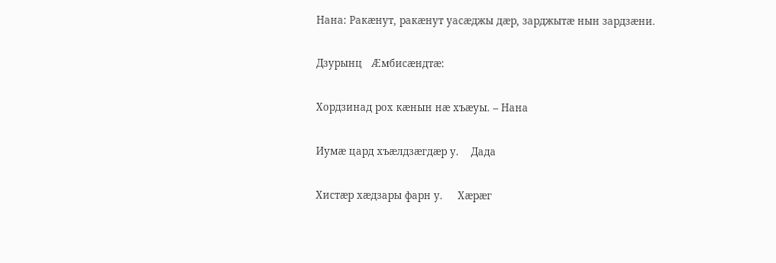Нана: Ракæнут, ракæнут уасæджы дæр, зарджытæ нын зардзæни.

Дзурынц   Æмбисæндтæ:

Хордзинад рох кæнын нæ хъæуы. – Нана

Иумæ цард хъæлдзæгдæр у.    Дада

Хистæр хæдзары фарн у.     Хæрæг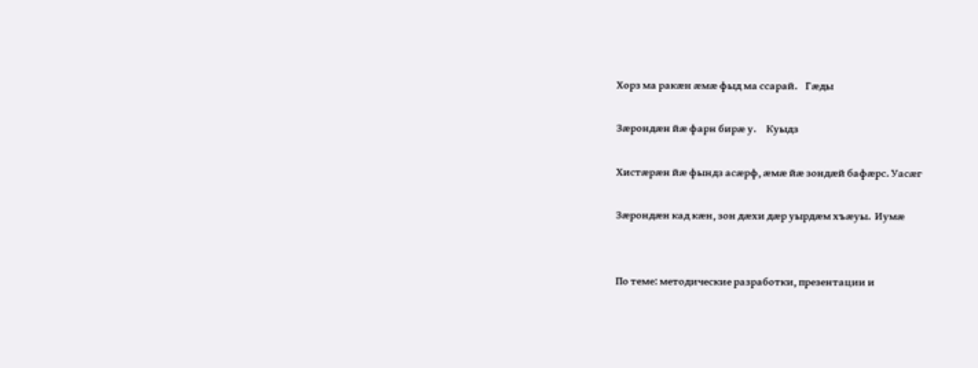Хорз ма ракæн æмæ фыд ма ссарай.    Гæды

Зæрондæн йæ фарн бирæ у.     Куыдз

Хистæрæн йæ фындз асæрф, æмæ йæ зондæй бафæрс. Уасæг

Зæрондæн кад кæн, зон дæхи дæр уырдæм хъæуы.  Иумæ


По теме: методические разработки, презентации и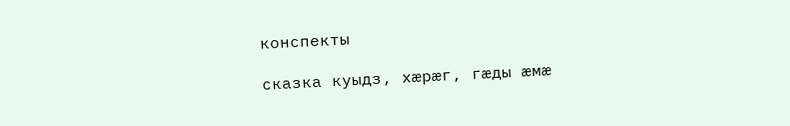конспекты

сказка куыдз, хæрæг, гæды æмæ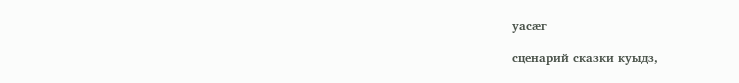уасæг

сценарий сказки куыдз,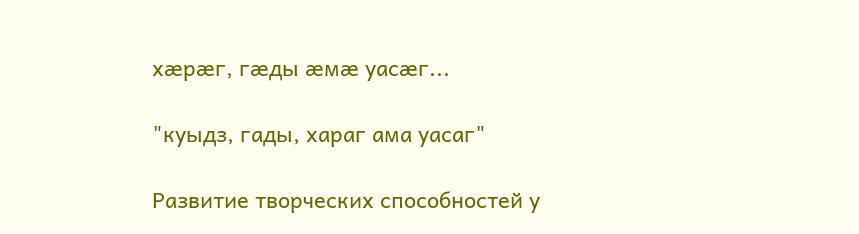хæрæг, гæды æмæ уасæг...

"куыдз, гады, хараг ама уасаг"

Развитие творческих способностей у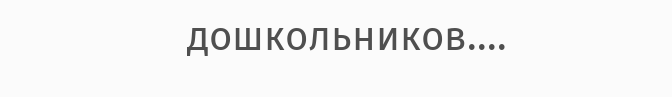дошкольников....